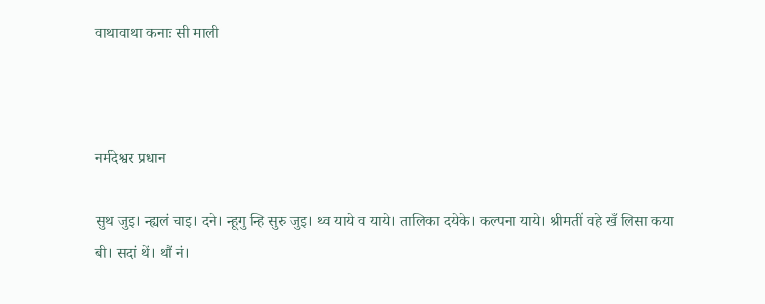वाथावाथा कनाः सी माली



नर्मदेश्वर प्रधान

सुथ जुइ। न्ह्यलं चाइ। दने। न्हूगु न्हि सुरु जुइ। थ्व याये व याये। तालिका दयेके। कल्पना याये। श्रीमतीं वहे खँ लिसा कया बी। सदां थें। थौं नं।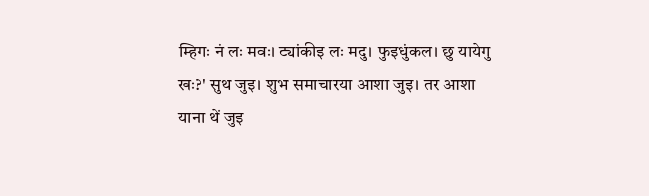म्हिगः नं लः मवः। ट्यांकीइ लः मदु। फुइधुंकल। छु यायेगु खः?' सुथ जुइ। शुभ समाचारया आशा जुइ। तर आशा याना थें जुइ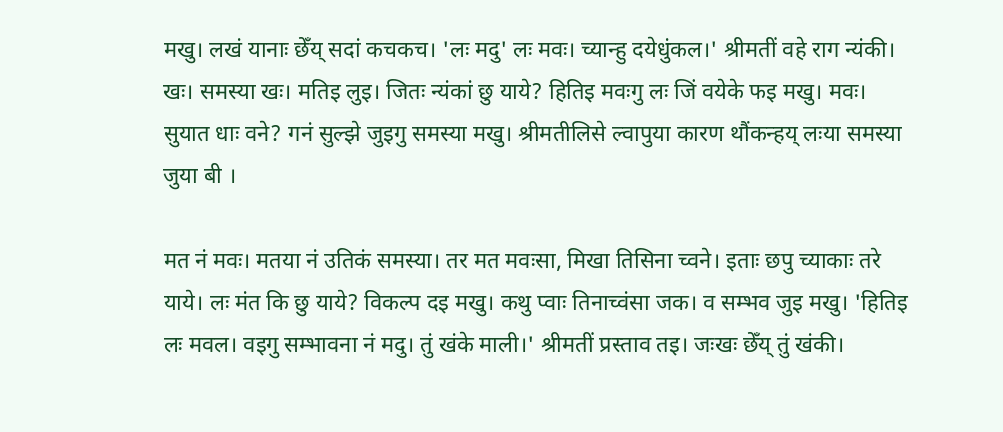मखु। लखं यानाः छेँय् सदां कचकच। 'लः मदु' लः मवः। च्यान्हु दयेधुंकल।' श्रीमतीं वहे राग न्यंकी। खः। समस्या खः। मतिइ लुइ। जितः न्यंकां छु याये? हितिइ मवःगु लः जिं वयेके फइ मखु। मवः। सुयात धाः वने? गनं सुल्झे जुइगु समस्या मखु। श्रीमतीलिसे ल्वापुया कारण थौंकन्हय् लःया समस्या जुया बी ।

मत नं मवः। मतया नं उतिकं समस्या। तर मत मवःसा, मिखा तिसिना च्वने। इताः छपु च्याकाः तरे याये। लः मंत कि छु याये? विकल्प दइ मखु। कथु प्वाः तिनाच्वंसा जक। व सम्भव जुइ मखु। 'हितिइ लः मवल। वइगु सम्भावना नं मदु। तुं खंके माली।' श्रीमतीं प्रस्ताव तइ। जःखः छेँय् तुं खंकी।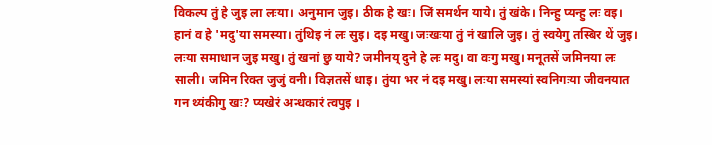विकल्प तुं हे जुइ ला लःया। अनुमान जुइ। ठीक हे खः। जिं समर्थन याये। तुं खंके। निन्हु प्यन्हु लः वइ। हानं व हे 'मदु'या समस्या। तुंथिइ नं लः सुइ। दइ मखु। जःखःया तुं नं खालि जुइ। तुं स्वयेगु तस्बिर थें जुइ। लःया समाधान जुइ मखु। तुं खनां छु याये? जमीनय् दुने हे लः मदु। वा वःगु मखु। मनूतसें जमिनया लः साली। जमिन रिक्त जुजुं वनी। विज्ञतसें धाइ। तुंया भर नं दइ मखु। लःया समस्यां स्वनिगःया जीवनयात गन थ्यंकीगु खः? प्यखेरं अन्धकारं त्वपुइ ।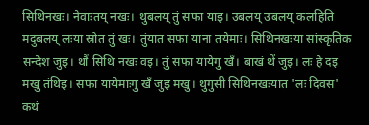सिथिनखः। नेवाःतय् नखः। थुबलय् तुं सफा याइ। उबलय् उबलय् कलहिति मदुबलय् लःया स्रोत तुं खः। तुंयात सफा याना तयेमाः। सिथिनखःया सांस्कृतिक सन्देश जुइ। थौं सिथि नखः वइ। तुं सफा यायेगु खँ। बाखं थें जुइ। लः हे दइ मखु तंथिइ। सफा यायेमाःगु खँ जुइ मखु। थुगुसी सिथिनखःयात 'लः दिवस' कथं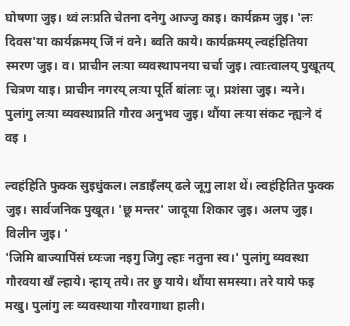घोषणा जुइ। थ्वं लःप्रति चेतना दनेगु आज्जु काइ। कार्यक्रम जुइ। 'लः दिवस'या कार्यक्रमय् जिं नं वने। ब्वति काये। कार्यक्रमय् ल्वहंहितिया स्मरण जुइ। व। प्राचीन लःया व्यवस्थापनया चर्चा जुइ। त्वाःत्वालय् पुखूतय् चित्रण याइ। प्राचीन नगरय् लःया पूर्ति बांलाः जू। प्रशंसा जुइ। न्यने। पुलांगु लःया व्यवस्थाप्रति गौरव अनुभव जुइ। थौंया लःया संकट न्ह्यःने दं वइ ।

ल्वहंहिति फुक्क सुइधुंकल। लडाइँलय् ढले जूगु लाश थें। ल्वहंहितित फुक्क जुइ। सार्वजनिक पुखूत। 'छू मन्तर' जादूया शिकार जुइ। अलप जुइ। विलीन जुइ। '
'जिमि बाज्यापिंसं घ्यःजा नइगु जिगु ल्हाः नतुना स्व।' पुलांगु व्यवस्था गौरवया खँ ल्हाये। न्हाय् तये। तर छु याये। थौंया समस्या। तरे याये फइ मखु। पुलांगु लः व्यवस्थाया गौरवगाथा हाली।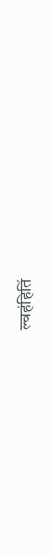ल्वहंहितिं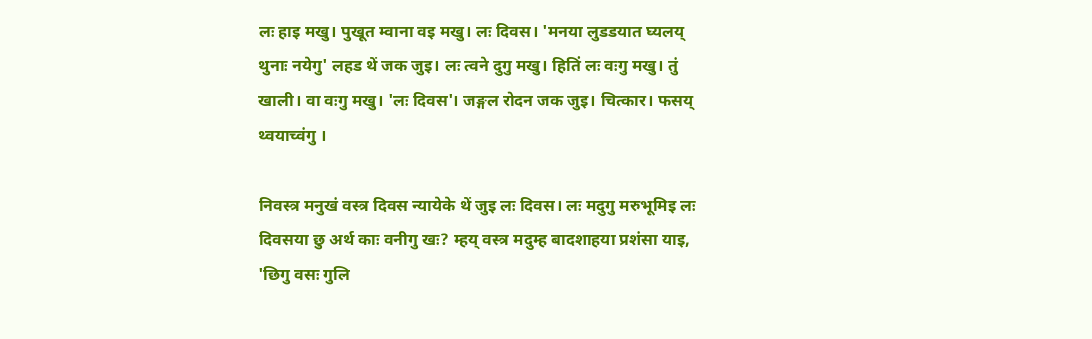लः हाइ मखु। पुखूत म्वाना वइ मखु। लः दिवस। 'मनया लुडडयात घ्यलय् थुनाः नयेगु' लहड थें जक जुइ। लः त्वने दुगु मखु। हितिं लः वःगु मखु। तुं खाली। वा वःगु मखु। 'लः दिवस'। जङ्गल रोदन जक जुइ। चित्कार। फसय् थ्वयाच्वंगु ।

निवस्त्र मनुखं वस्त्र दिवस न्यायेके थें जुइ लः दिवस। लः मदुगु मरुभूमिइ लः दिवसया छु अर्थ काः वनीगु खः? म्हय् वस्त्र मदुम्ह बादशाहया प्रशंसा याइ, 'छिगु वसः गुलि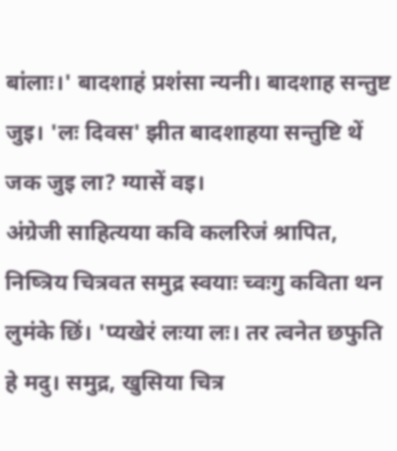बांलाः।' बादशाहं प्रशंसा न्यनी। बादशाह सन्तुष्ट जुइ। 'लः दिवस' झीत बादशाहया सन्तुष्टि थें जक जुइ ला? ग्यासें वइ।
अंग्रेजी साहित्यया कवि कलरिजं श्रापित, निष्त्रिय चित्रवत समुद्र स्वयाः च्वःगु कविता थन लुमंके छिं। 'प्यखेरं लःया लः। तर त्वनेत छफुति हे मदु। समुद्र, खुसिया चित्र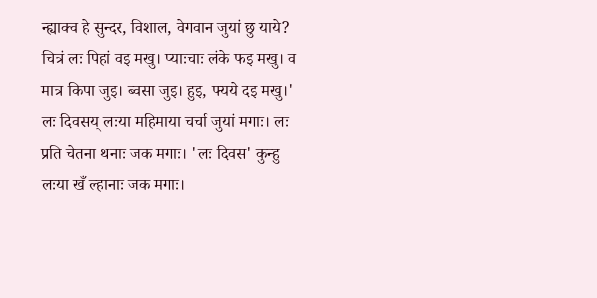न्ह्याक्व हे सुन्दर, विशाल, वेगवान जुयां छु याये? चित्रं लः पिहां वइ मखु। प्याःचाः लंके फइ मखु। व मात्र किपा जुइ। ब्वसा जुइ। हुइ, फ्यये दइ मखु।' लः दिवसय् लःया महिमाया चर्चा जुयां मगाः। लः प्रति चेतना थनाः जक मगाः। 'लः दिवस' कुन्हु लःया खँ ल्हानाः जक मगाः।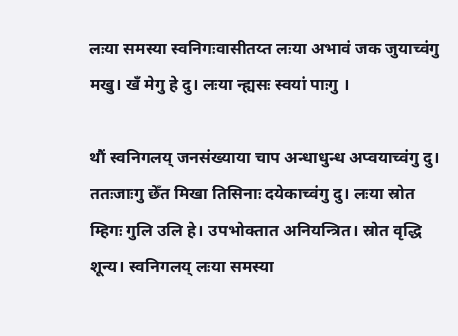लःया समस्या स्वनिगःवासीतय्त लःया अभावं जक जुयाच्वंगु मखु। खँ मेगु हे दु। लःया न्ह्यसः स्वयां पाःगु ।

थौं स्वनिगलय् जनसंख्याया चाप अन्धाधुन्ध अप्वयाच्वंगु दु। ततःजाःगु छेँत मिखा तिसिनाः दयेकाच्वंगु दु। लःया स्रोत म्हिगः गुलि उलि हे। उपभोक्तात अनियन्त्रित। स्रोत वृद्धि शून्य। स्वनिगलय् लःया समस्या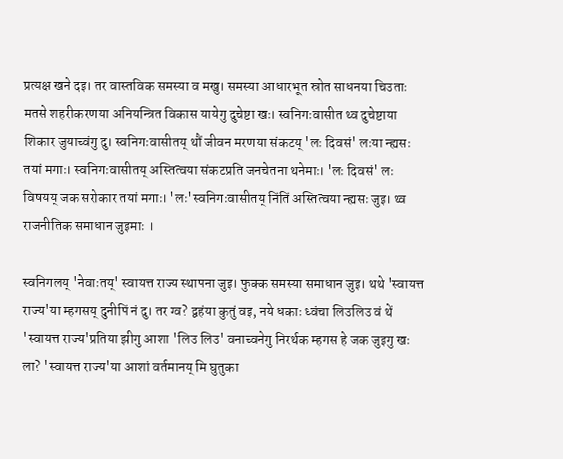प्रत्यक्ष खने दइ। तर वास्तविक समस्या व मखु। समस्या आधारभूत स्रोत साधनया चिउताः मतसे शहरीकरणया अनियन्त्रित विकास यायेगु दुचेष्टा खः। स्वनिगःवासीत थ्व दुचेष्टाया शिकार जुयाच्वंगु दु। स्वनिगःवासीतय् थौं जीवन मरणया संकटय् 'लः दिवसं' लःया न्ह्यसः तयां मगाः। स्वनिगःवासीतय् अस्तित्वया संकटप्रति जनचेतना थनेमाः। 'लः दिवसं' लः विषयय् जक सरोकार तयां मगाः। 'लः'स्वनिगःवासीतय् निंतिं अस्तित्वया न्ह्यसः जुइ। थ्व राजनीतिक समाधान जुइमाः ।

स्वनिगलय् 'नेवाःतय्' स्वायत्त राज्य स्थापना जुइ। फुक्क समस्या समाधान जुइ। थथे 'स्वायत्त राज्य'या म्हगसय् दुनीपिं नं दु। तर ग्व? द्वहंया कुतुं वइ, नये धकाः ध्वंचा लिउलिउ वं थें 'स्वायत्त राज्य'प्रतिया झीगु आशा 'लिउ लिउ' वनाच्वनेगु निरर्थक म्हगस हे जक जुइगु खः ला? 'स्वायत्त राज्य'या आशां वर्तमानय् मि घुतुका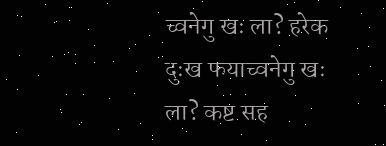च्वनेगु खः ला? हरेक दुःख फयाच्वनेगु खः ला? कष्ट सह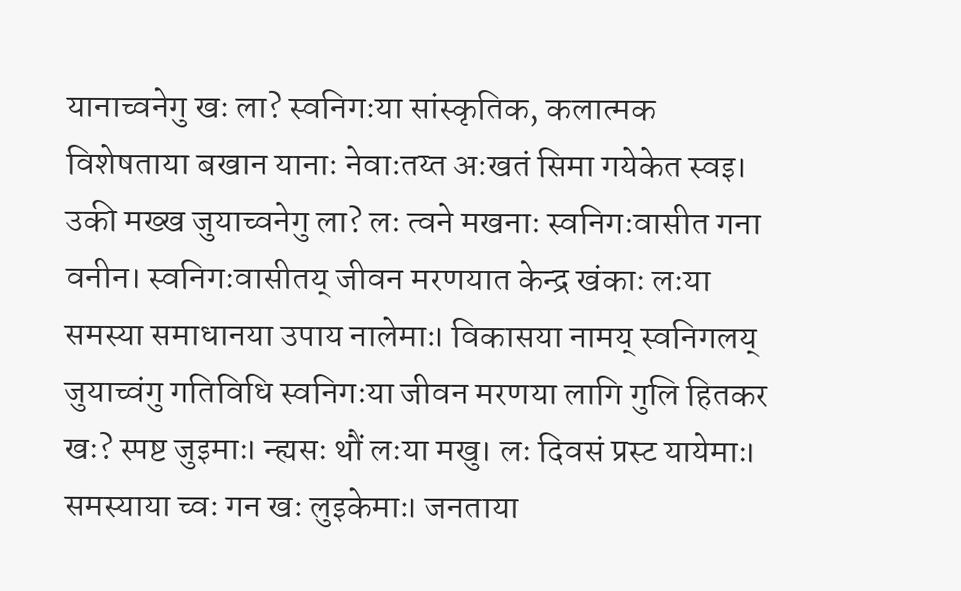यानाच्वनेगु खः ला? स्वनिगःया सांस्कृतिक, कलात्मक विशेषताया बखान यानाः नेवाःतय्त अःखतं सिमा गयेकेत स्वइ। उकी मख्ख जुयाच्वनेगु ला? लः त्वने मखनाः स्वनिगःवासीत गना वनीन। स्वनिगःवासीतय् जीवन मरणयात केन्द्र खंकाः लःया समस्या समाधानया उपाय नालेमाः। विकासया नामय् स्वनिगलय् जुयाच्वंगु गतिविधि स्वनिगःया जीवन मरणया लागि गुलि हितकर खः? स्पष्ट जुइमाः। न्ह्यसः थौं लःया मखु। लः दिवसं प्रस्ट यायेमाः। समस्याया च्वः गन खः लुइकेमाः। जनताया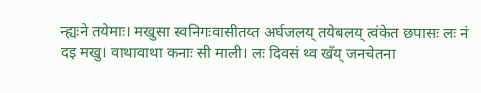न्ह्यःने तयेमाः। मखुसा स्वनिगःवासीतय्त अर्घजलय् तयेबलय् त्वंकेत छपासः लः नं दइ मखु। वाथावाथा कनाः सी माली। लः दिवसं थ्व खँय् जनचेतना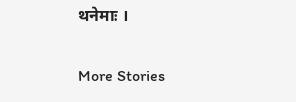थनेमाः ।

More Stories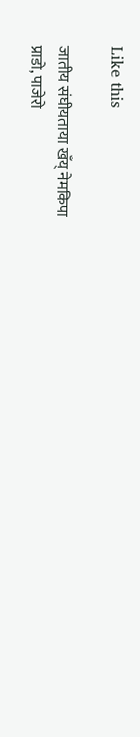Like this

जातीय संघीयताया खँय् नेमकिपा
प्राडो, पाजेरो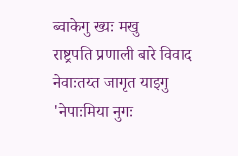ब्वाकेगु ख्यः मखु
राष्ट्रपति प्रणाली बारे विवाद
नेवाःतय्त जागृत याइगु 'नेपाःमिया नुगः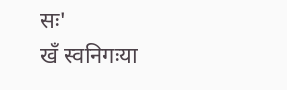सः'
खँ स्वनिगःया